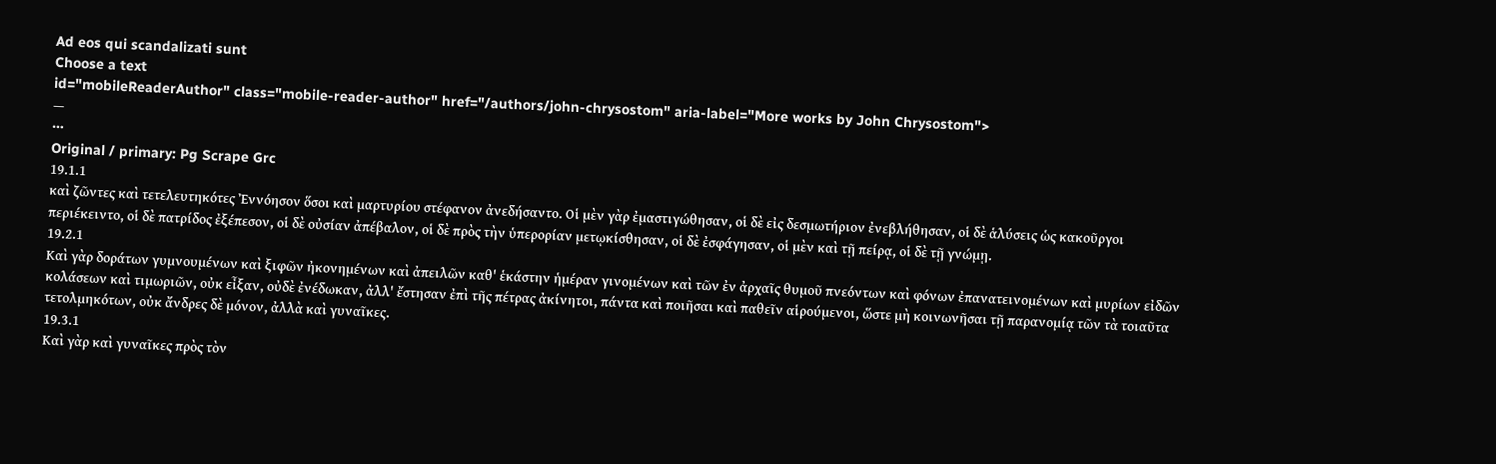Ad eos qui scandalizati sunt
Choose a text
id="mobileReaderAuthor" class="mobile-reader-author" href="/authors/john-chrysostom" aria-label="More works by John Chrysostom">
—
⋯
Original / primary: Pg Scrape Grc
19.1.1
καὶ ζῶντες καὶ τετελευτηκότες Ἐννόησον ὅσοι καὶ μαρτυρίου στέφανον ἀνεδήσαντο. Οἱ μὲν γὰρ ἐμαστιγώθησαν, οἱ δὲ εἰς δεσμωτήριον ἐνεβλήθησαν, οἱ δὲ ἁλύσεις ὡς κακοῦργοι περιέκειντο, οἱ δὲ πατρίδος ἐξέπεσον, οἱ δὲ οὐσίαν ἀπέβαλον, οἱ δὲ πρὸς τὴν ὑπερορίαν μετῳκίσθησαν, οἱ δὲ ἐσφάγησαν, οἱ μὲν καὶ τῇ πείρᾳ, οἱ δὲ τῇ γνώμῃ.
19.2.1
Καὶ γὰρ δοράτων γυμνουμένων καὶ ξιφῶν ἠκονημένων καὶ ἀπειλῶν καθ' ἑκάστην ἡμέραν γινομένων καὶ τῶν ἐν ἀρχαῖς θυμοῦ πνεόντων καὶ φόνων ἐπανατεινομένων καὶ μυρίων εἰδῶν κολάσεων καὶ τιμωριῶν, οὐκ εἶξαν, οὐδὲ ἐνέδωκαν, ἀλλ' ἔστησαν ἐπὶ τῆς πέτρας ἀκίνητοι, πάντα καὶ ποιῆσαι καὶ παθεῖν αἱρούμενοι, ὥστε μὴ κοινωνῆσαι τῇ παρανομίᾳ τῶν τὰ τοιαῦτα τετολμηκότων, οὐκ ἄνδρες δὲ μόνον, ἀλλὰ καὶ γυναῖκες.
19.3.1
Καὶ γὰρ καὶ γυναῖκες πρὸς τὸν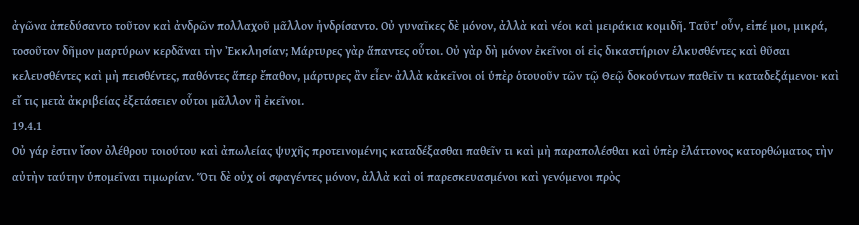ἀγῶνα ἀπεδύσαντο τοῦτον καὶ ἀνδρῶν πολλαχοῦ μᾶλλον ἠνδρίσαντο. Οὐ γυναῖκες δὲ μόνον, ἀλλὰ καὶ νέοι καὶ μειράκια κομιδῆ. Ταῦτ' οὖν, εἰπέ μοι, μικρά, τοσοῦτον δῆμον μαρτύρων κερδᾶναι τὴν Ἐκκλησίαν; Μάρτυρες γὰρ ἅπαντες οὗτοι. Οὐ γὰρ δὴ μόνον ἐκεῖνοι οἱ εἰς δικαστήριον ἑλκυσθέντες καὶ θῦσαι κελευσθέντες καὶ μὴ πεισθέντες, παθόντες ἅπερ ἔπαθον, μάρτυρες ἂν εἶεν· ἀλλὰ κἀκεῖνοι οἱ ὑπὲρ ὁτουοῦν τῶν τῷ Θεῷ δοκούντων παθεῖν τι καταδεξάμενοι· καὶ εἴ τις μετὰ ἀκριβείας ἐξετάσειεν οὗτοι μᾶλλον ἢ ἐκεῖνοι.
19.4.1
Οὐ γάρ ἐστιν ἴσον ὀλέθρου τοιούτου καὶ ἀπωλείας ψυχῆς προτεινομένης καταδέξασθαι παθεῖν τι καὶ μὴ παραπολέσθαι καὶ ὑπὲρ ἐλάττονος κατορθώματος τὴν αὐτὴν ταύτην ὑπομεῖναι τιμωρίαν. Ὅτι δὲ οὐχ οἱ σφαγέντες μόνον, ἀλλὰ καὶ οἱ παρεσκευασμένοι καὶ γενόμενοι πρὸς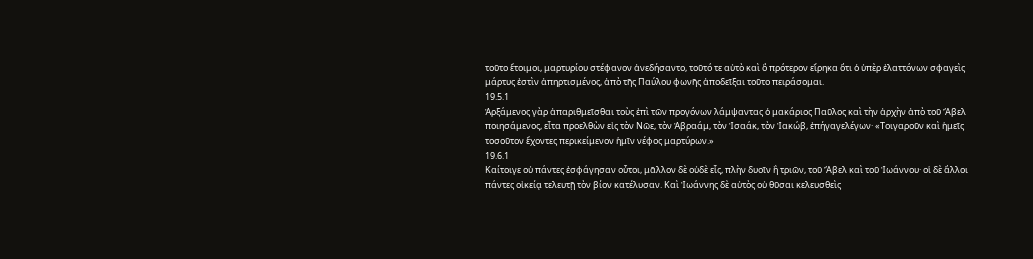τοῦτο ἕτοιμοι, μαρτυρίου στέφανον ἀνεδήσαντο, τοῦτό τε αὐτὸ καὶ ὃ πρότερον εἴρηκα ὅτι ὁ ὑπὲρ ἐλαττόνων σφαγεὶς μάρτυς ἐστὶν ἀπηρτισμένος, ἀπὸ τῆς Παύλου φωνῆς ἀποδεῖξαι τοῦτο πειράσομαι.
19.5.1
Ἀρξάμενος γὰρ ἀπαριθμεῖσθαι τοὺς ἐπὶ τῶν προγόνων λάμψαντας ὁ μακάριος Παῦλος καὶ τὴν ἀρχὴν ἀπὸ τοῦ Ἄβελ ποιησάμενος, εἶτα προελθὼν εἰς τὸν Νῶε, τὸν Ἀβραάμ, τὸν Ἰσαάκ, τὸν Ἰακώβ, ἐπήγαγελέγων· «Τοιγαροῦν καὶ ἡμεῖς τοσοῦτον ἔχοντες περικείμενον ἡμῖν νέφος μαρτύρων.»
19.6.1
Καίτοιγε οὐ πάντες ἐσφάγησαν οὗτοι, μᾶλλον δὲ οὐδὲ εἷς, πλὴν δυοῖν ἢ τριῶν, τοῦ Ἄβελ καὶ τοῦ Ἰωάννου· οἱ δὲ ἄλλοι πάντες οἰκείᾳ τελευτῇ τὸν βίον κατέλυσαν. Καὶ Ἰωάννης δὲ αὐτὸς οὐ θῦσαι κελευσθεὶς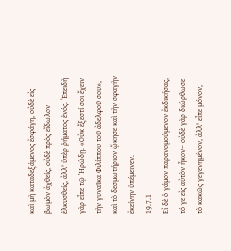καὶ μὴ καταδεξάμενος ἐσφάγη, οὐδὲ εἰς βωμὸν ἀχθείς, οὐδὲ πρὸς εἴδωλον ἑλκυσθείς, ἀλλ' ὑπὲρ ῥήματος ἑνός. Ἐπειδὴ γὰρ εἶπε τῷ Ἡρώδῃ. «Οὐκ ἔξεστί σοι ἔχειν τὴν γυναῖκα Φιλίππου τοῦ ἀδελφοῦ σου», καὶ τὸ δεσμωτήριον ᾤκησε καὶ τὴν σφαγὴν ἐκείνην ὑπέμεινεν.
19.7.1
Εἰ δὲ ὁ γάμον παρανομούμενον ἐκδικήσας, τό γε εἰς αὐτὸν ἧκον– οὐδὲ γὰρ διώρθωσε τὸ κακῶς γεγενημένον, ἀλλ' εἶπε μόνον,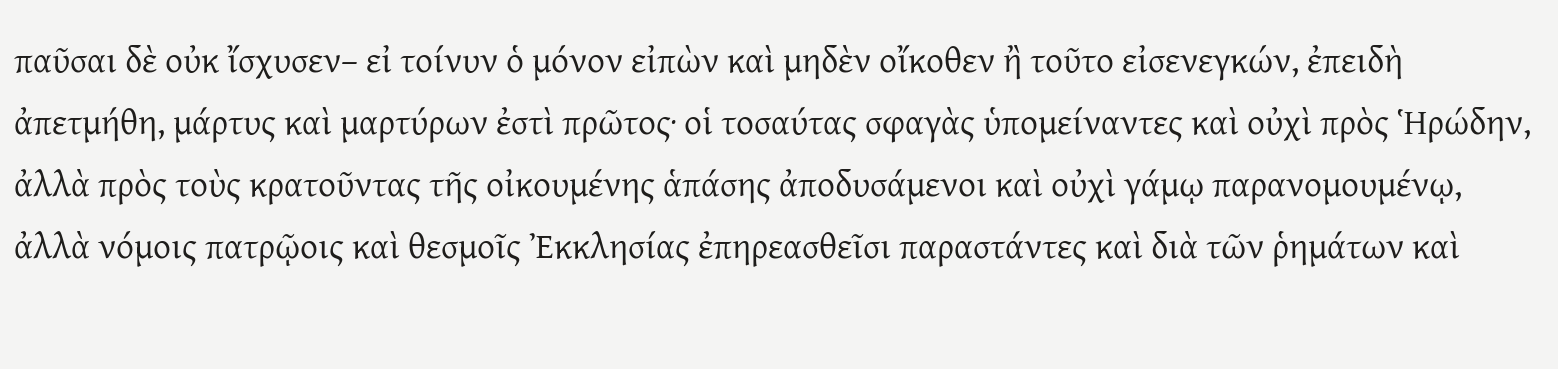παῦσαι δὲ οὐκ ἴσχυσεν– εἰ τοίνυν ὁ μόνον εἰπὼν καὶ μηδὲν οἴκοθεν ἢ τοῦτο εἰσενεγκών, ἐπειδὴ ἀπετμήθη, μάρτυς καὶ μαρτύρων ἐστὶ πρῶτος· οἱ τοσαύτας σφαγὰς ὑπομείναντες καὶ οὐχὶ πρὸς Ἡρώδην, ἀλλὰ πρὸς τοὺς κρατοῦντας τῆς οἰκουμένης ἁπάσης ἀποδυσάμενοι καὶ οὐχὶ γάμῳ παρανομουμένῳ, ἀλλὰ νόμοις πατρῷοις καὶ θεσμοῖς Ἐκκλησίας ἐπηρεασθεῖσι παραστάντες καὶ διὰ τῶν ῥημάτων καὶ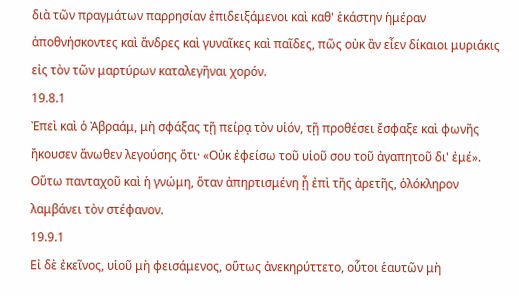διὰ τῶν πραγμάτων παρρησίαν ἐπιδειξάμενοι καὶ καθ' ἑκάστην ἡμέραν ἀποθνήσκοντες καὶ ἄνδρες καὶ γυναῖκες καὶ παῖδες, πῶς οὐκ ἂν εἶεν δίκαιοι μυριάκις εἰς τὸν τῶν μαρτύρων καταλεγῆναι χορόν.
19.8.1
Ἐπεὶ καὶ ὁ Ἀβραάμ, μὴ σφάξας τῇ πείρᾳ τὸν υἱόν, τῇ προθέσει ἔσφαξε καὶ φωνῆς ἤκουσεν ἄνωθεν λεγούσης ὅτι· «Οὐκ ἐφείσω τοῦ υἱοῦ σου τοῦ ἀγαπητοῦ δι' ἐμέ». Οὕτω πανταχοῦ καὶ ἡ γνώμη, ὅταν ἀπηρτισμένη ᾖ ἐπὶ τῆς ἀρετῆς, ὁλόκληρον λαμβάνει τὸν στέφανον.
19.9.1
Εἰ δὲ ἐκεῖνος, υἱοῦ μὴ φεισάμενος, οὕτως ἀνεκηρύττετο, οὗτοι ἑαυτῶν μὴ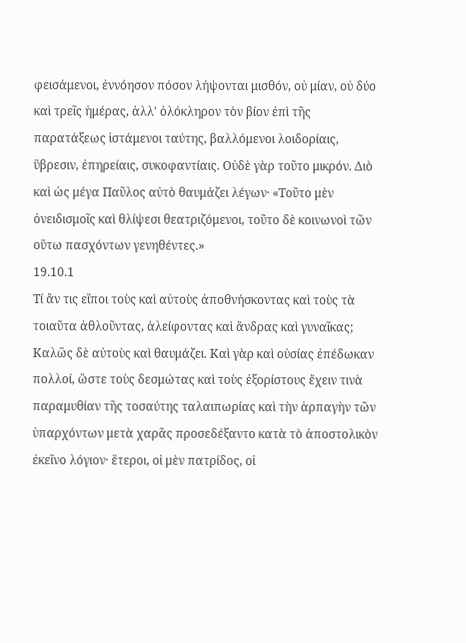φεισάμενοι, ἐννόησον πόσον λήψονται μισθόν, οὐ μίαν, οὐ δύο καὶ τρεῖς ἡμέρας, ἀλλ' ὁλόκληρον τὸν βίον ἐπὶ τῆς παρατάξεως ἱστάμενοι ταύτης, βαλλόμενοι λοιδορίαις, ὕβρεσιν, ἐπηρείαις, συκοφαντίαις. Οὐδὲ γὰρ τοῦτο μικρόν. Διὸ καὶ ὡς μέγα Παῦλος αὐτὸ θαυμάζει λέγων· «Τοῦτο μὲν ὀνειδισμοῖς καὶ θλίψεσι θεατριζόμενοι, τοῦτο δὲ κοινωνοὶ τῶν οὕτω πασχόντων γενηθέντες.»
19.10.1
Τί ἄν τις εἴποι τοὺς καὶ αὐτοὺς ἀποθνήσκοντας καὶ τοὺς τὰ τοιαῦτα ἀθλοῦντας, ἀλείφοντας καὶ ἄνδρας καὶ γυναῖκας; Καλῶς δὲ αὐτοὺς καὶ θαυμάζει. Καὶ γὰρ καὶ οὐσίας ἐπέδωκαν πολλοί, ὥστε τοὺς δεσμώτας καὶ τοὺς ἐξορίστους ἔχειν τινὰ παραμυθίαν τῆς τοσαύτης ταλαιπωρίας καὶ τὴν ἁρπαγὴν τῶν ὑπαρχόντων μετὰ χαρᾶς προσεδέξαντο κατὰ τὸ ἀποστολικὸν ἐκεῖνο λόγιον· ἕτεροι, οἱ μὲν πατρίδος, οἱ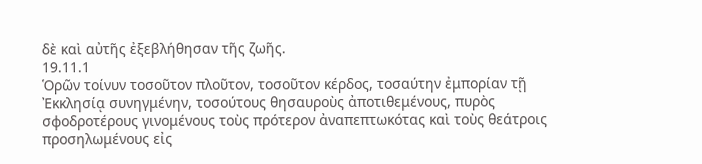δὲ καὶ αὐτῆς ἐξεβλήθησαν τῆς ζωῆς.
19.11.1
Ὁρῶν τοίνυν τοσοῦτον πλοῦτον, τοσοῦτον κέρδος, τοσαύτην ἐμπορίαν τῇ Ἐκκλησίᾳ συνηγμένην, τοσούτους θησαυροὺς ἀποτιθεμένους, πυρὸς σφοδροτέρους γινομένους τοὺς πρότερον ἀναπεπτωκότας καὶ τοὺς θεάτροις προσηλωμένους εἰς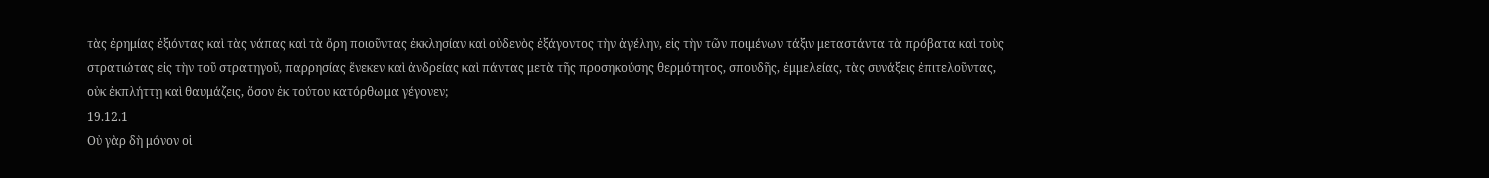τὰς ἐρημίας ἐξιόντας καὶ τὰς νάπας καὶ τὰ ὄρη ποιοῦντας ἐκκλησίαν καὶ οὐδενὸς ἐξάγοντος τὴν ἀγέλην, εἰς τὴν τῶν ποιμένων τάξιν μεταστάντα τὰ πρόβατα καὶ τοὺς στρατιώτας εἰς τὴν τοῦ στρατηγοῦ, παρρησίας ἕνεκεν καὶ ἀνδρείας καὶ πάντας μετὰ τῆς προσηκούσης θερμότητος, σπουδῆς, ἐμμελείας, τὰς συνάξεις ἐπιτελοῦντας, οὐκ ἐκπλήττῃ καὶ θαυμάζεις, ὅσον ἐκ τούτου κατόρθωμα γέγονεν;
19.12.1
Οὐ γὰρ δὴ μόνον οἱ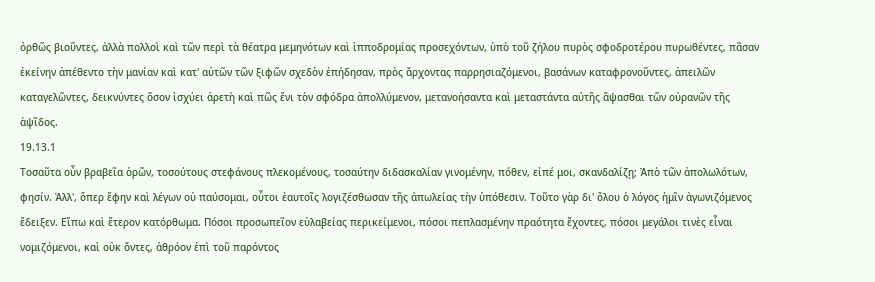ὀρθῶς βιοῦντες, ἀλλὰ πολλοὶ καὶ τῶν περὶ τὰ θέατρα μεμηνότων καὶ ἱπποδρομίας προσεχόντων, ὑπὸ τοῦ ζήλου πυρὸς σφοδροτέρου πυρωθέντες, πᾶσαν ἐκείνην ἀπέθεντο τὴν μανίαν καὶ κατ' αὐτῶν τῶν ξιφῶν σχεδὸν ἐπήδησαν, πρὸς ἄρχοντας παρρησιαζόμενοι, βασάνων καταφρονοῦντες, ἀπειλῶν καταγελῶντες, δεικνύντες ὅσον ἰσχύει ἀρετὴ καὶ πῶς ἔνι τὸν σφόδρα ἀπολλύμενον, μετανοήσαντα καὶ μεταστάντα αὐτῆς ἅψασθαι τῶν οὐρανῶν τῆς ἁψῖδος.
19.13.1
Τοσαῦτα οὖν βραβεῖα ὁρῶν, τοσούτους στεφάνους πλεκομένους, τοσαύτην διδασκαλίαν γινομένην, πόθεν, εἰπέ μοι, σκανδαλίζῃ; Ἀπὸ τῶν ἀπολωλότων, φησίν. Ἀλλ', ὅπερ ἔφην καὶ λέγων οὐ παύσομαι, οὗτοι ἑαυτοῖς λογιζέσθωσαν τῆς ἀπωλείας τὴν ὑπόθεσιν. Τοῦτο γὰρ δι' ὅλου ὁ λόγος ἡμῖν ἀγωνιζόμενος ἔδειξεν. Εἴπω καὶ ἕτερον κατόρθωμα. Πόσοι προσωπεῖον εὐλαβείας περικείμενοι, πόσοι πεπλασμένην πραότητα ἔχοντες, πόσοι μεγάλοι τινὲς εἶναι νομιζόμενοι, καὶ οὐκ ὄντες, ἀθρόον ἐπὶ τοῦ παρόντος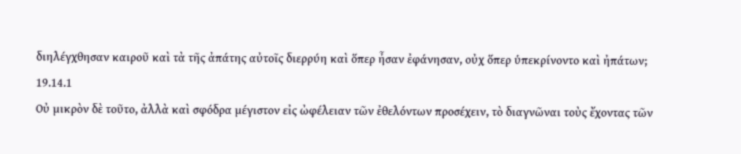διηλέγχθησαν καιροῦ καὶ τὰ τῆς ἀπάτης αὐτοῖς διερρύη καὶ ὅπερ ἦσαν ἐφάνησαν, οὐχ ὅπερ ὑπεκρίνοντο καὶ ἠπάτων;
19.14.1
Οὐ μικρὸν δὲ τοῦτο, ἀλλὰ καὶ σφόδρα μέγιστον εἰς ὠφέλειαν τῶν ἐθελόντων προσέχειν, τὸ διαγνῶναι τοὺς ἔχοντας τῶν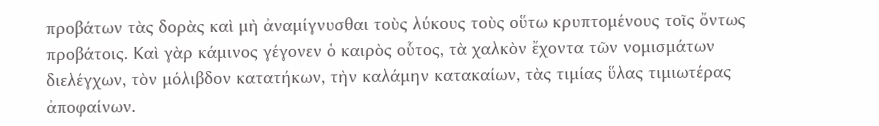προβάτων τὰς δορὰς καὶ μὴ ἀναμίγνυσθαι τοὺς λύκους τοὺς οὕτω κρυπτομένους τοῖς ὄντως προβάτοις. Καὶ γὰρ κάμινος γέγονεν ὁ καιρὸς οὗτος, τὰ χαλκὸν ἔχοντα τῶν νομισμάτων διελέγχων, τὸν μόλιβδον κατατήκων, τὴν καλάμην κατακαίων, τὰς τιμίας ὕλας τιμιωτέρας ἀποφαίνων.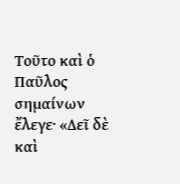Τοῦτο καὶ ὁ Παῦλος σημαίνων ἔλεγε· «Δεῖ δὲ καὶ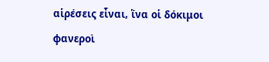αἱρέσεις εἶναι, ἵνα οἱ δόκιμοι φανεροὶ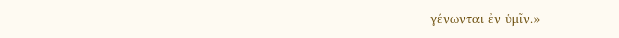γένωνται ἐν ὑμῖν.»